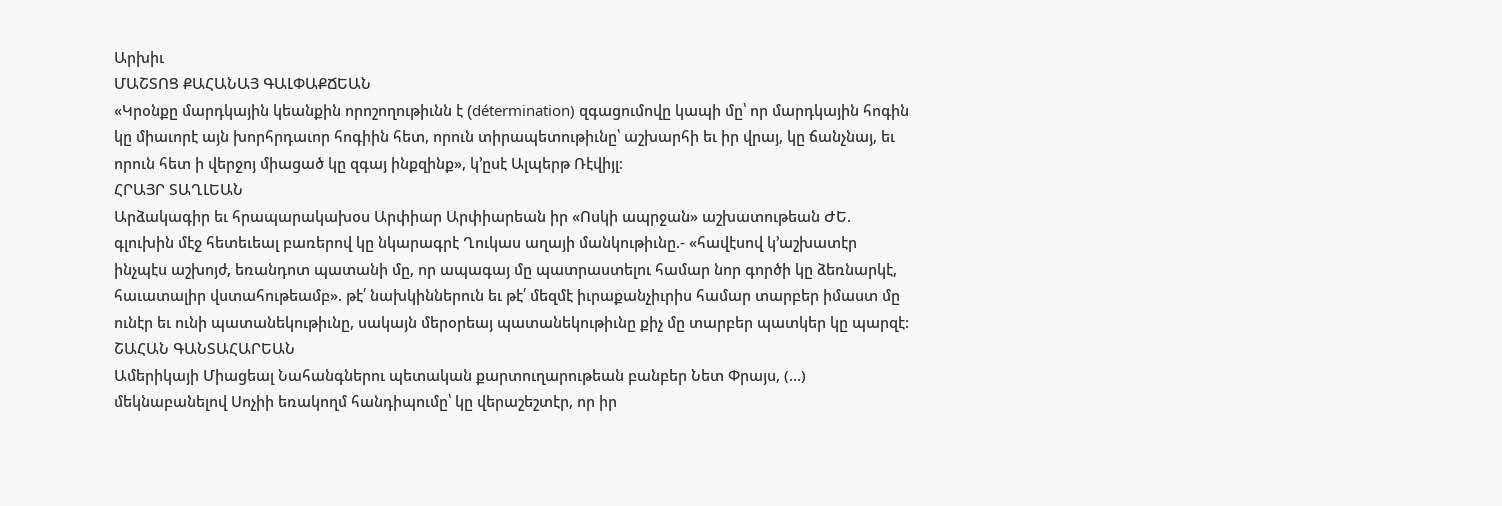Արխիւ
ՄԱՇՏՈՑ ՔԱՀԱՆԱՅ ԳԱԼՓԱՔՃԵԱՆ
«Կրօնքը մարդկային կեանքին որոշողութիւնն է (détermination) զգացումովը կապի մը՝ որ մարդկային հոգին կը միաւորէ այն խորհրդաւոր հոգիին հետ, որուն տիրապետութիւնը՝ աշխարհի եւ իր վրայ, կը ճանչնայ, եւ որուն հետ ի վերջոյ միացած կը զգայ ինքզինք», կ՚ըսէ Ալպերթ Ռէվիյլ։
ՀՐԱՅՐ ՏԱՂԼԵԱՆ
Արձակագիր եւ հրապարակախօս Արփիար Արփիարեան իր «Ոսկի ապրջան» աշխատութեան ԺԵ. գլուխին մէջ հետեւեալ բառերով կը նկարագրէ Ղուկաս աղայի մանկութիւնը.- «հավէսով կ՚աշխատէր ինչպէս աշխոյժ, եռանդոտ պատանի մը, որ ապագայ մը պատրաստելու համար նոր գործի կը ձեռնարկէ, հաւատալիր վստահութեամբ». թէ՛ նախկիններուն եւ թէ՛ մեզմէ իւրաքանչիւրիս համար տարբեր իմաստ մը ունէր եւ ունի պատանեկութիւնը, սակայն մերօրեայ պատանեկութիւնը քիչ մը տարբեր պատկեր կը պարզէ:
ՇԱՀԱՆ ԳԱՆՏԱՀԱՐԵԱՆ
Ամերիկայի Միացեալ Նահանգներու պետական քարտուղարութեան բանբեր Նետ Փրայս, (…) մեկնաբանելով Սոչիի եռակողմ հանդիպումը՝ կը վերաշեշտէր, որ իր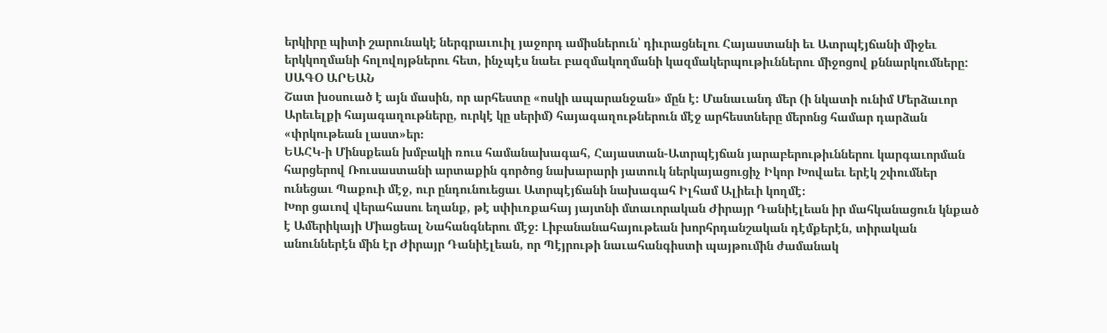երկիրը պիտի շարունակէ ներգրաւուիլ յաջորդ ամիսներուն՝ դիւրացնելու Հայաստանի եւ Ատրպէյճանի միջեւ երկկողմանի հոլովոյթներու հետ, ինչպէս նաեւ բազմակողմանի կազմակերպութիւններու միջոցով քննարկումները:
ՍԱԳՕ ԱՐԵԱՆ
Շատ խօսուած է այն մասին, որ արհեստը «ոսկի ապարանջան» մըն է։ Մանաւանդ մեր (ի նկատի ունիմ Մերձաւոր Արեւելքի հայագաղութները, ուրկէ կը սերիմ) հայագաղութներուն մէջ արհեստները մերոնց համար դարձան «փրկութեան լաստ»եր։
ԵԱՀԿ-ի Մինսքեան խմբակի ռուս համանախագահ, Հայաստան-Ատրպէյճան յարաբերութիւններու կարգաւորման հարցերով Ռուսաստանի արտաքին գործոց նախարարի յատուկ ներկայացուցիչ Իկոր Խովաեւ երէկ շփումներ ունեցաւ Պաքուի մէջ, ուր ընդունուեցաւ Ատրպէյճանի նախագահ Իլհամ Ալիեւի կողմէ։
Խոր ցաւով վերահասու եղանք, թէ սփիւռքահայ յայտնի մտաւորական Ժիրայր Դանիէլեան իր մահկանացուն կնքած է Ամերիկայի Միացեալ Նահանգներու մէջ։ Լիբանանահայութեան խորհրդանշական դէմքերէն, տիրական անուններէն մին էր Ժիրայր Դանիէլեան, որ Պէյրութի նաւահանգիստի պայթումին ժամանակ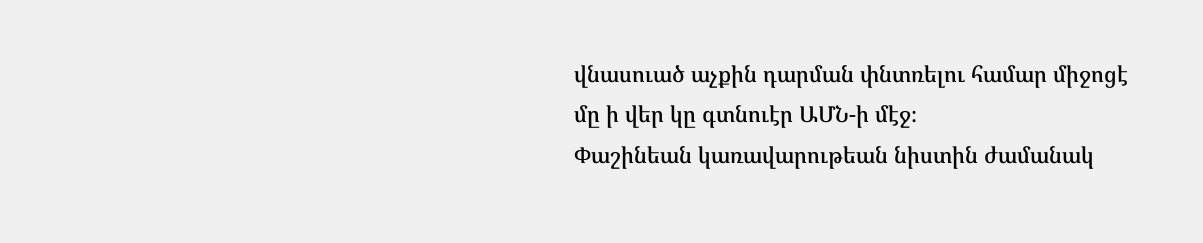վնասուած աչքին դարման փնտռելու համար միջոցէ մը ի վեր կը գտնուէր ԱՄՆ-ի մէջ։
Փաշինեան կառավարութեան նիստին ժամանակ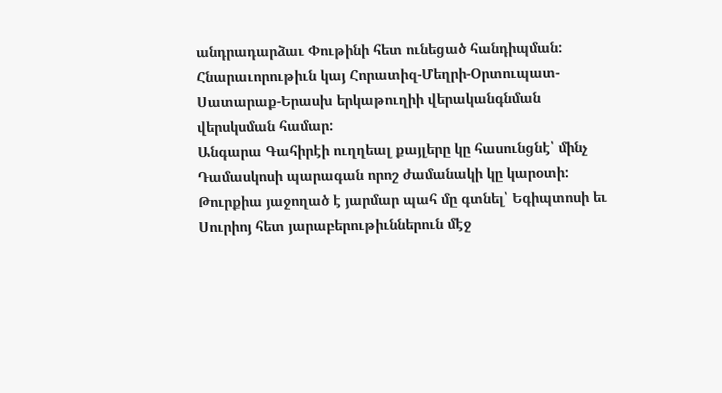անդրադարձաւ Փութինի հետ ունեցած հանդիպման:
Հնարաւորութիւն կայ Հորատիզ-Մեղրի-Օրտուպատ-Սատարաք-Երասխ երկաթուղիի վերականգնման վերսկսման համար:
Անգարա Գահիրէի ուղղեալ քայլերը կը հասունցնէ՝ մինչ Դամասկոսի պարագան որոշ ժամանակի կը կարօտի:
Թուրքիա յաջողած է յարմար պահ մը գտնել՝ Եգիպտոսի եւ Սուրիոյ հետ յարաբերութիւններուն մէջ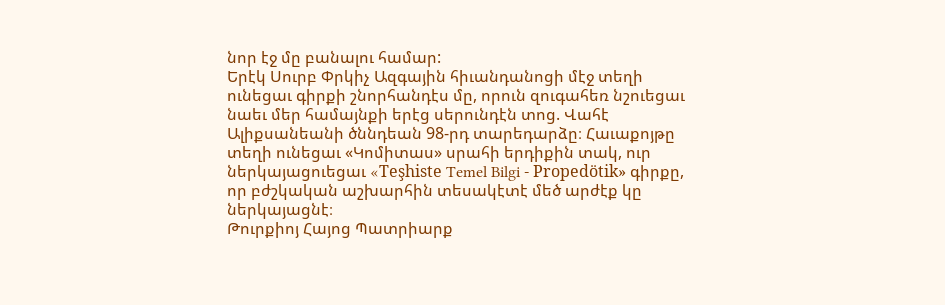նոր էջ մը բանալու համար:
Երէկ Սուրբ Փրկիչ Ազգային հիւանդանոցի մէջ տեղի ունեցաւ գիրքի շնորհանդէս մը, որուն զուգահեռ նշուեցաւ նաեւ մեր համայնքի երէց սերունդէն տոց. Վահէ Ալիքսանեանի ծննդեան 98-րդ տարեդարձը։ Հաւաքոյթը տեղի ունեցաւ «Կոմիտաս» սրահի երդիքին տակ, ուր ներկայացուեցաւ «Teşhiste Temel Bilgi - Propedötik» գիրքը, որ բժշկական աշխարհին տեսակէտէ մեծ արժէք կը ներկայացնէ։
Թուրքիոյ Հայոց Պատրիարք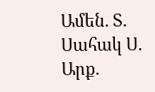Ամեն. Տ. Սահակ Ս. Արք.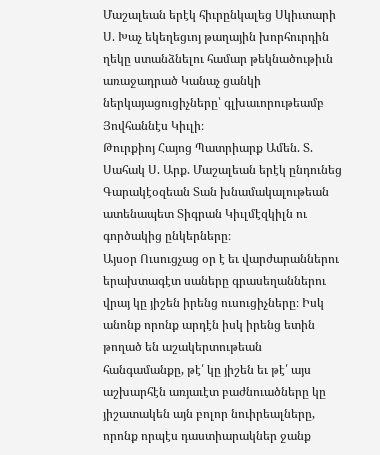Մաշալեան երէկ հիւրընկալեց Սկիւտարի Ս. Խաչ եկեղեցւոյ թաղային խորհուրդին ղեկը ստանձնելու համար թեկնածութիւն առաջադրած Կանաչ ցանկի ներկայացուցիչները՝ գլխաւորութեամբ Յովհաննէս Կիւլի։
Թուրքիոյ Հայոց Պատրիարք Ամեն. Տ. Սահակ Ս. Արք. Մաշալեան երէկ ընդունեց Գարակէօզեան Տան խնամակալութեան ատենապետ Տիգրան Կիւլմէզկիլն ու գործակից ընկերները։
Այսօր Ուսուցչաց օր է եւ վարժարաններու երախտագէտ սաները գրասեղաններու վրայ կը յիշեն իրենց ուսուցիչները։ Իսկ անոնք որոնք արդէն իսկ իրենց ետին թողած են աշակերտութեան հանգամանքը, թէ՛ կը յիշեն եւ թէ՛ այս աշխարհէն առյաւէտ բաժնուածները կը յիշատակեն այն բոլոր նուիրեալները, որոնք որպէս դաստիարակներ ջանք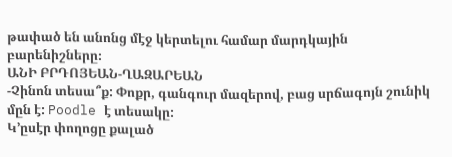թափած են անոնց մէջ կերտելու համար մարդկային բարենիշները։
ԱՆԻ ԲՐԴՈՅԵԱՆ-ՂԱԶԱՐԵԱՆ
-Չինոն տեսա՞ք: Փոքր, գանգուր մազերով, բաց սրճագոյն շունիկ մըն է: Poodle է տեսակը:
Կ՚ըսէր փողոցը քալած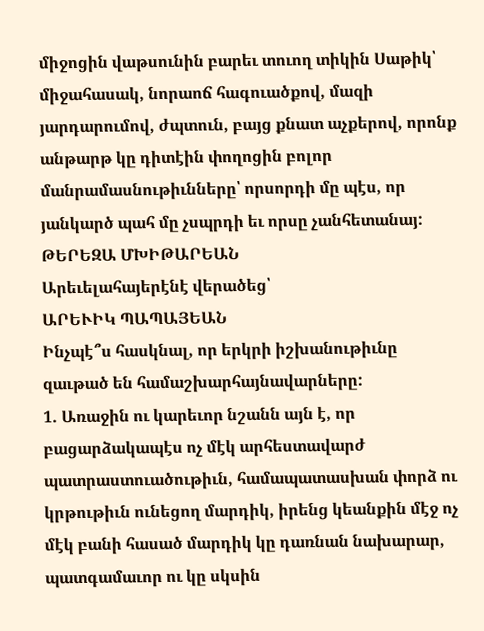միջոցին վաթսունին բարեւ տուող տիկին Սաթիկ՝ միջահասակ, նորաոճ հագուածքով, մազի յարդարումով, ժպտուն, բայց քնատ աչքերով, որոնք անթարթ կը դիտէին փողոցին բոլոր մանրամասնութիւնները՝ որսորդի մը պէս, որ յանկարծ պահ մը չսպրդի եւ որսը չանհետանայ:
ԹԵՐԵԶԱ ՄԽԻԹԱՐԵԱՆ
Արեւելահայերէնէ վերածեց՝
ԱՐԵՒԻԿ ՊԱՊԱՅԵԱՆ
Ինչպէ՞ս հասկնալ, որ երկրի իշխանութիւնը զաւթած են համաշխարհայնավարները:
1. Առաջին ու կարեւոր նշանն այն է, որ բացարձակապէս ոչ մէկ արհեստավարժ պատրաստուածութիւն, համապատասխան փորձ ու կրթութիւն ունեցող մարդիկ, իրենց կեանքին մէջ ոչ մէկ բանի հասած մարդիկ կը դառնան նախարար, պատգամաւոր ու կը սկսին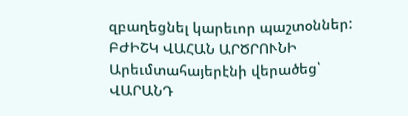զբաղեցնել կարեւոր պաշտօններ:
ԲԺԻՇԿ ՎԱՀԱՆ ԱՐԾՐՈՒՆԻ
Արեւմտահայերէնի վերածեց՝
ՎԱՐԱՆԴ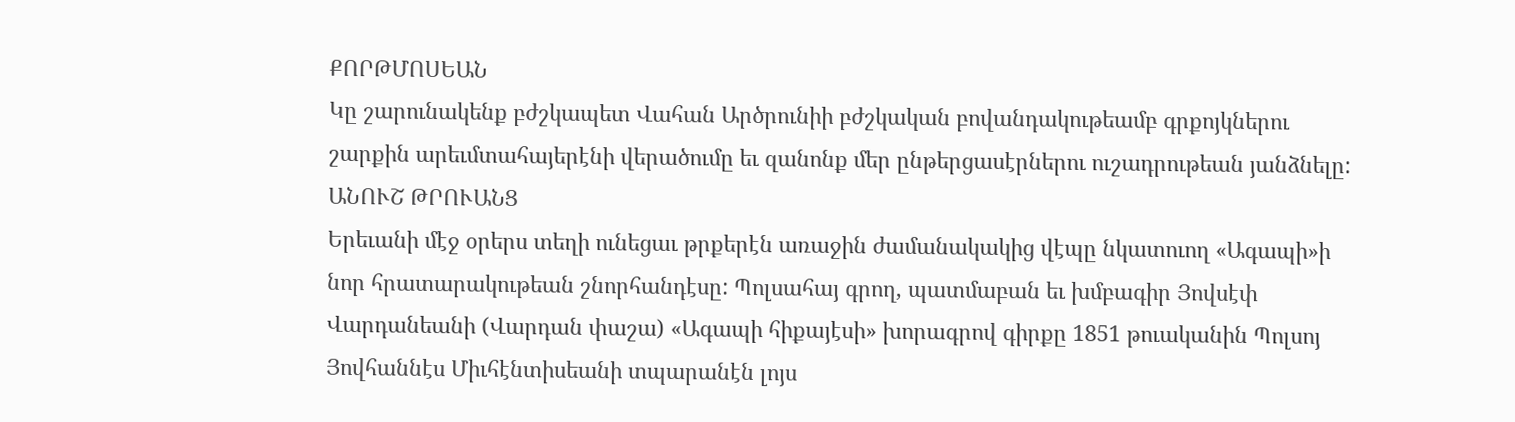ՔՈՐԹՄՈՍԵԱՆ
Կը շարունակենք բժշկապետ Վահան Արծրունիի բժշկական բովանդակութեամբ գրքոյկներու շարքին արեւմտահայերէնի վերածումը եւ զանոնք մեր ընթերցասէրներու ուշադրութեան յանձնելը:
ԱՆՈՒՇ ԹՐՈՒԱՆՑ
Երեւանի մէջ օրերս տեղի ունեցաւ թրքերէն առաջին ժամանակակից վէպը նկատուող «Ագապի»ի նոր հրատարակութեան շնորհանդէսը: Պոլսահայ գրող, պատմաբան եւ խմբագիր Յովսէփ Վարդանեանի (Վարդան փաշա) «Ագապի հիքայէսի» խորագրով գիրքը 1851 թուականին Պոլսոյ Յովհաննէս Միւհէնտիսեանի տպարանէն լոյս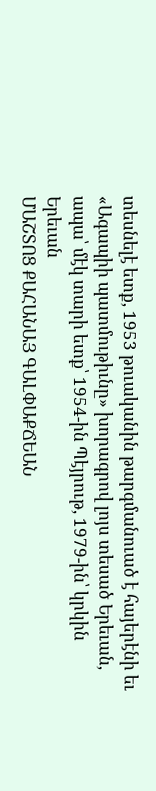տեսնելէ ետք, 1953 թուականին թարգմանուած է հայերէնի եւ «Ագապիի պատմութիւնը» խորագրով լոյս տեսած Երեւան, ապա՝ մէկ տարի ետք՝ 1954-ին Պէյրութ, 1979-ին՝ կրկին Երեւան
ՄԱՇՏՈՑ ՔԱՀԱՆԱՅ ԳԱԼՓԱՔՃԵԱՆ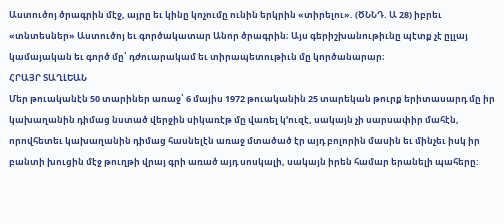Աստուծոյ ծրագրին մէջ, այրը եւ կինը կոչումը ունին երկրին «տիրելու». (ԾՆՆԴ. Ա 28) իբրեւ «տնտեսներ» Աստուծոյ եւ գործակատար Անոր ծրագրին։ Այս գերիշխանութիւնը պէտք չէ ըլլայ կամայական եւ գործ մը՝ դժուարակամ եւ տիրապետութիւն մը կործանարար։
ՀՐԱՅՐ ՏԱՂԼԵԱՆ
Մեր թուականէն 50 տարիներ առաջ՝ 6 մայիս 1972 թուականին 25 տարեկան թուրք երիտասարդ մը իր կախաղանին դիմաց նստած վերջին սիկառէթ մը վառել կ՚ուզէ, սակայն չի սարսափիր մահէն, որովհետեւ կախաղանին դիմաց հասնելէն առաջ մտածած էր այդ բոլորին մասին եւ մինչեւ իսկ իր բանտի խուցին մէջ թուղթի վրայ գրի առած այդ սոսկալի, սակայն իրեն համար երանելի պահերը: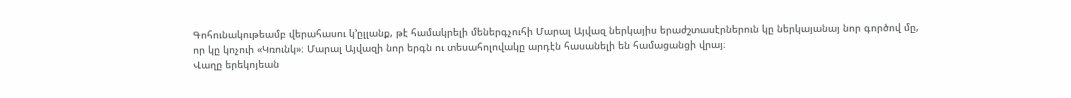Գոհունակութեամբ վերահասու կ՚ըլլանք, թէ համակրելի մեներգչուհի Մարալ Այվազ ներկայիս երաժշտասէրներուն կը ներկայանայ նոր գործով մը, որ կը կոչուի «Կռունկ»։ Մարալ Այվազի նոր երգն ու տեսահոլովակը արդէն հասանելի են համացանցի վրայ։
Վաղը երեկոյեան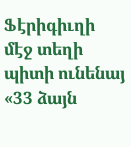Ֆէրիգիւղի մէջ տեղի պիտի ունենայ «33 ձայն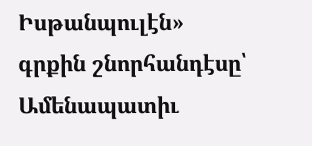Իսթանպուլէն» գրքին շնորհանդէսը՝ Ամենապատիւ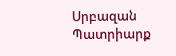Սրբազան Պատրիարք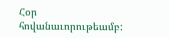Հօր հովանաւորութեամբ: